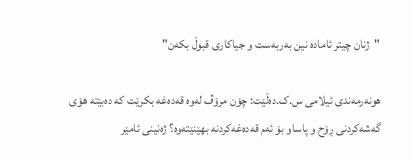"ژنان چیتر ئامادە نین بەربەست و جیاکاری قبوڵ بکەن"

هونەرمەندی ئیلامی س.ک.دەڵێت: چۆن مرۆڤ لەوە قەدەغە بکرێت کە دەبێتە هۆی گەشەکردنی ڕۆح و پاساو بۆ ئەم قەدەغەکردنە بهێنێتەوە؟ ژەنینی ئامێر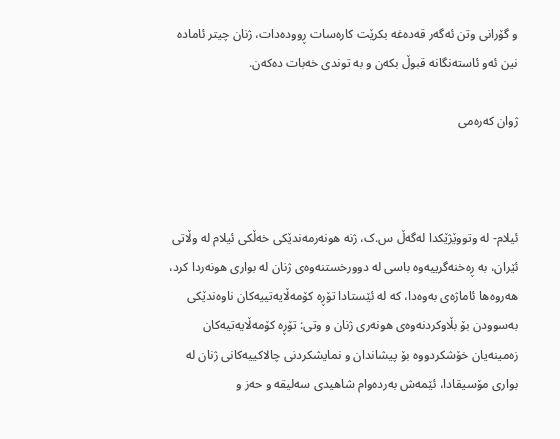و گۆرانی وتن ئەگەر قەدەغە بکرێت کارەسات ڕوودەدات، ژنان چیتر ئامادە نین ئەو ئاستەنگانە قبوڵ بکەن و بە توندی خەبات دەکەن.

ژوان کەرەمی



ئیلام- لە وتووێژێکدا لەگەڵ س.ک، ژنە هونەرمەندێکی خەڵکی ئیلام لە وڵاتی ئێران، بە ڕەخنەگرییەوە باسی لە دوورخستنەوەی ژنان لە بواری هونەردا کرد، هەروەها ئاماژەی بەوەدا، کە لە ئێستادا تۆڕە کۆمەڵایەتییەکان ناوەندێکی بەسوودن بۆ بڵاوکردنەوەی هونەری ژنان و وتی: تۆڕە کۆمەڵایەتیەکان زەمینەیان خۆشکردووە بۆ پیشاندان و نمایشکردنی چالاکییەکانی ژنان لە بواری مۆسیقادا، ئێمەش بەردەوام شاهیدی سەلیقە و حەز و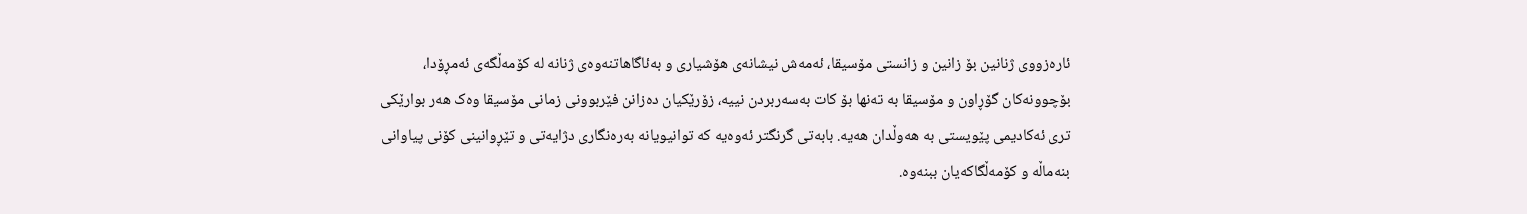ئارەزووی ژنانین بۆ زانین و زانستی مۆسیقا، ئەمەش نیشانەی هۆشیاری و بەئاگاهاتنەوەی ژنانە لە کۆمەڵگەی ئەمڕۆدا، بۆچوونەکان گۆڕاون و مۆسیقا بە تەنها بۆ کات بەسەربردن نییە، زۆرێکیان دەزانن فێربوونی زمانی مۆسیقا وەک هەر بوارێکی تری ئەکادیمی پێویستی بە هەوڵدان هەیە. بابەتی گرنگتر ئەوەیە کە توانیویانە بەرەنگاری دژایەتی و تێڕوانینی کۆنی پیاوانی بنەماڵە و کۆمەڵگاکەیان ببنەوە.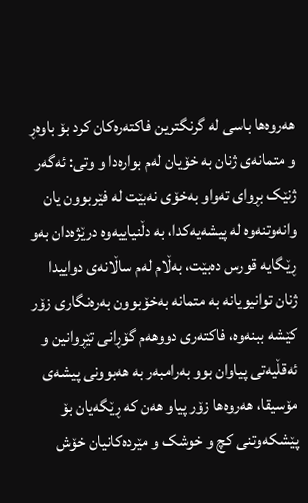هەروەها باسی لە گرنگترین فاکتەرەکان کرد بۆ باوەڕ و متمانەی ژنان بە خۆیان لەم بوارەدا و وتی: ئەگەر ژنێک بڕوای تەواو بەخۆی نەبێت لە فێربوون یان وانەوتنەوە لە پیشەیەکدا، بە دڵنیاییەوە درێژەدان بەو ڕێگایە قورس دەبێت، بەڵام لەم ساڵانەی دواییدا ژنان توانیویانە بە متمانە بەخۆبوون بەرەنگاری زۆر کێشە ببنەوە، فاکتەری دووهەم گۆڕانی تێڕوانین و ئەقڵیەتی پیاوان بوو بەرامبەر بە هەبوونی پیشەی مۆسیقا، هەروەها زۆر پیاو هەن کە ڕێگەیان بۆ پێشکەوتنی کچ و خوشک و مێردەکانیان خۆش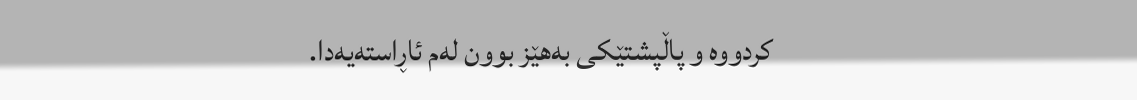کردووە و پاڵپشتێکی بەهێز بوون لەم ئاڕاستەیەدا.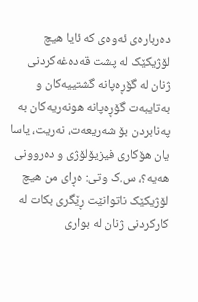دەربارەی ئەوەی کە ئایا هیچ لۆژیکێک لە پشت قەدەغەکردنی ژنان لە گۆڕەپانە گشتییەکان و بەتایبەت گۆڕەپانە هونەریەکان بە پەنابردن بۆ شەریعەت، نەریت، یاسا یان هۆکاری فیزیۆلۆژی و دەروونی هەیە؟، س.ک وتی: ەڕای من هیچ لۆژیکێک ناتوانێت ڕێگری بکات لە کارکردنی ژنان لە بواری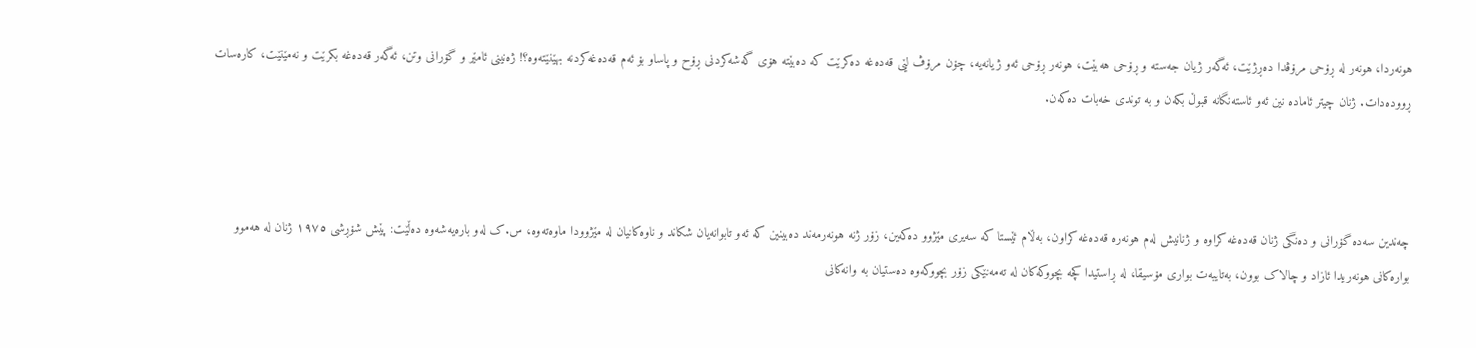هونەردا، هونەر لە ڕۆحی مرۆڤدا دەڕژێت، ئەگەر ژیان جەستە و ڕۆحی هەبێت، هونەر ڕۆحی ئەو ژیانەیە، چۆن مرۆڤ لێی قەدەغە دەکرێت کە دەبێتە هۆی گەشەکردنی ڕۆح و پاساو بۆ ئەم قەدەغەکردنە بهێنێتەوە؟! ژەنینی ئامێر و گۆرانی وتن، ئەگەر قەدەغە بکرێت و نەمێنێت، کارەسات ڕوودەدات. ژنان چیتر ئامادە نین ئەو ئاستەنگانە قبوڵ بکەن و بە توندی خەبات دەکەن.



چەندین سەدە گۆرانی و دەنگی ژنان قەدەغە کراوە و ژنانیش لەم هونەرە قەدەغە کراون، بەڵام ئێستا کە سەیری مێژوو دەکەین، زۆر ژنە هونەرمەند دەبینین کە ئەو تابوانەیان شکاند و ناوەکانیان لە مێژوودا ماوەتەوە، س.ک لەو بارەیەشەوە دەڵێت: پێش شۆڕشی ١٩٧٥ ژنان لە هەموو بوارەکانی هونەریدا ئازاد و چالاک بوون، بەتایبەت بواری مۆسیقا، لە ڕاستیدا کچە بچووکەکان لە تەمەنێکی زۆر بچووکەوە دەستیان بە وانەکانی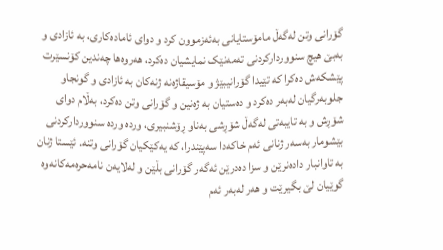گۆرانی وتن لەگەڵ مامۆستایانی بەئەزموون کرد و دوای ئامادەکاری، بە ئازادی و بەبێ هیچ سنووردارکردنی تەمەنێک نمایشیان دەکرد، هەروەها چەندین کۆنسێرت پێشکەش دەکرا کە تێیدا گۆرانیبێژ و مۆسیقاژەنە ژنەکان بە ئازادی و گونجاو جلوبەرگیان لەبەر دەکرد و دەستیان بە ژەنین و گۆرانی وتن دەکرد، بەڵام دوای شۆڕش و بە تایبەتی لەگەڵ شۆڕشی بەناو ڕۆشنبیری، وردە وردە سنووردارکردنی بێشومار بەسەر ژنانی ئەم خاکەدا سەپێندرا، کە یەکێکیان گۆرانی وتنە. ئێستا ژنان بە تاوانبار دادەنرێن و سزا دەدرێن ئەگەر گۆرانی بڵێن و لەلایەن نامەحرەمەکانەوە گوێیان لێ بگیرێت و هەر لەبەر ئەم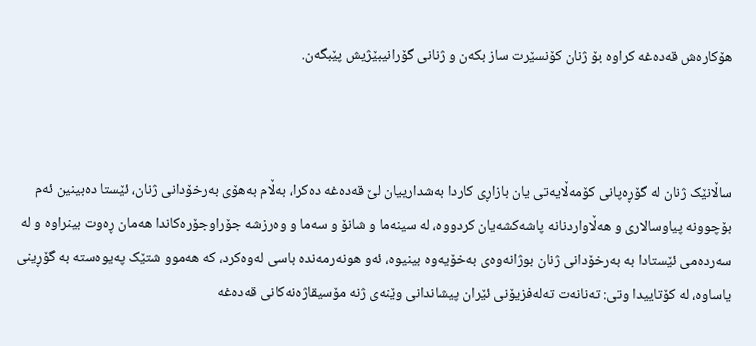هۆکارەش قەدەغە کراوە بۆ ژنان کۆنسێرت ساز بکەن و ژنانی گۆرانیبێژیش پێبگەن.



ساڵانێک ژنان لە گۆڕەپانی کۆمەڵایەتی یان بازاڕی کاردا بەشدارییان لێ قەدەغە دەکرا، بەڵام بەهۆی بەرخۆدانی ژنان، ئێستا دەبینین ئەم بۆچوونە پیاوسالاری و هەڵاواردنانە پاشەکشەیان کردووە، لە سینەما و شانۆ و سەما و وەرزشە جۆراوجۆرەکاندا هەمان ڕەوت بینراوە و لە سەردەمی ئێستادا بە بەرخۆدانی ژنان بوژانەوەی بەخۆیەوە بینیوە، ئەو هونەرمەندە باسی لەوەکرد، کە هەموو شتێک پەیوەستە بە گۆڕینی یاساوە، لە کۆتاییدا وتی: تەنانەت تەلەفزیۆنی ئێران پیشاندانی وێنەی ژنە مۆسیقاژەنەکانی قەدەغە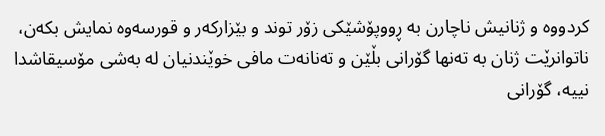کردووە و ژنانیش ناچارن بە ڕووپۆشێکی زۆر توند و بێزارکەر و قورسەوە نمایش بکەن، ناتوانرێت ژنان بە تەنها گۆرانی بڵێن و تەنانەت مافی خوێندنیان لە بەشی مۆسیقاشدا نییە، گۆرانی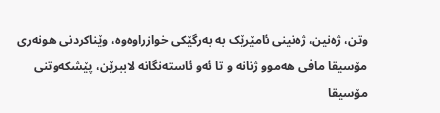وتن، ژەنین، ژەنینی ئامێرێک بە بەرگێکی خوازراوەوە، وێناکردنی هونەری مۆسیقا مافی هەموو ژنانە و تا ئەو ئاستەنگانە لاببرێن، پێشکەوتنی مۆسیقا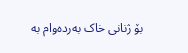بۆ ژنانی خاک بەردەوام بە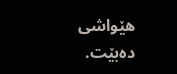هێواشی دەبێت.